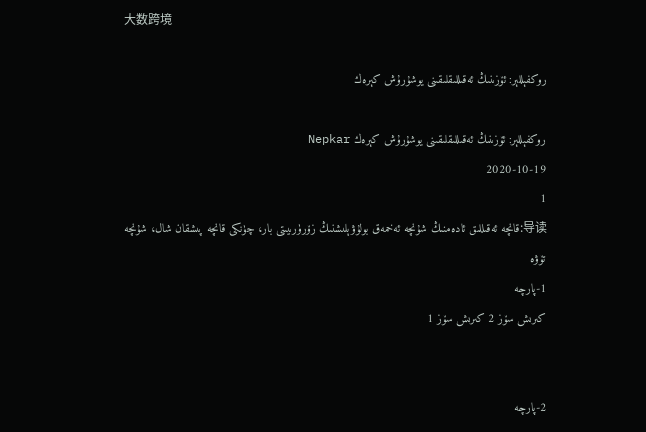大数跨境

روكفېللېر: ئۆزىنىڭ ئەقىللىقلىقىنى يوشۇرۇش كېرەك

روكفېللېر: ئۆزىنىڭ ئەقىللىقلىقىنى يوشۇرۇش كېرەك Nepkar
2020-10-19
1
导读:قانچە ئەقىللىق ئادەمنىڭ شۇنچە ئەخمەق بولۇۋېلىشنىڭ زۆرۈرىيىتى بار، چۈنكى قانچە پىشقان شال، شۇنچە تۆۋە
1-پارچە
كىرىش سۆز 2 كىرىش سۆز 1


2-پارچە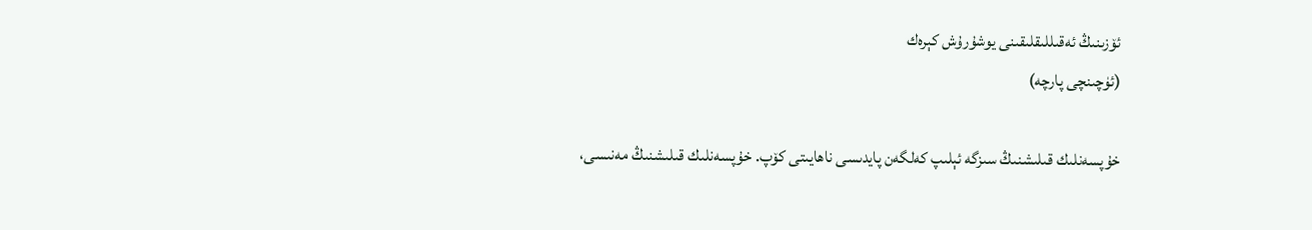ئۆزىنىڭ ئەقىللىقلىقىنى يوشۇرۇش كېرەك
(ئۈچىنچى پارچە)

خۇپسەنلىك قىلىشنىڭ سىزگە ئېلىپ كەلگەن پايدىسى ناھايىتى كۆپ. خۇپسەنلىك قىلىشنىڭ مەنىسى،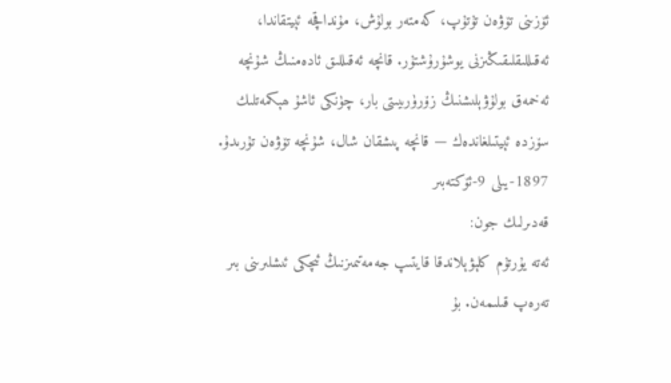ئۆزىنى تۆۋەن تۇتۇپ، كەمتەر بولۇش، مۇنداقچە ئېيتقاندا، ئەقىللىقلىقىڭىزنى يوشۇرۇشتۇر. قانچە ئەقىللىق ئادەمنىڭ شۇنچە ئەخمەق بولۇۋېلىشنىڭ زۆرۈرىيىتى بار، چۈنكى ئاشۇ ھېكمەتلىك سۆزدە ئېيتىلغاندەك — قانچە پىشقان شال، شۇنچە تۆۋەن تۇرىدۇ.
1897-يىلى 9-ئۆكتەبىر
قەدىرلىك جون:
ئەتە يۇرتۇم كلېۋېلاندقا قايتىپ جەمەتىمىزنىڭ ئىچكى ئىشلىرىنى بىر تەرەپ قىلىمەن. بۇ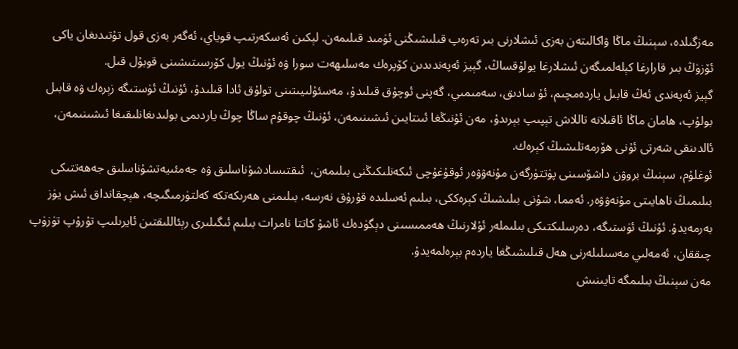مەزگىلدە، سېنىڭ ماڭا ۋاكالىتەن بەزى ئىشلارنى بىر تەرەپ قىلىشىڭنى ئۈمىد قىلىمەن. لېكىن ئەسكەرتىپ قوياي، ئەگەر بەزى قول تۇتىدىغان ياكى ئۆزۈڭ بىر قارارغا كېلەلمىگەن ئىشلارغا يولۇقساڭ، گېيز ئەپەندىدىن كۆپرەك مەسلىھەت سورا ۋە ئۇنىڭ يول كۆرسىتىشىنى قوبۇل قىل.
گېيز ئەپەندى ئەڭ قابىل ياردەمچىم، ئۇ سادىق، سەمىمىي، گەپنى ئوچۇق قىلىدۇ، مەسئۇلىيىتىنى تولۇق ئادا قىلىدۇ، ئۇنىڭ ئۈستىگە زېرەك ۋە قابىل بولۇپ، ھامان ماڭا ئاقىلانە تاللاش تېپىپ بېرىدۇ، مەن ئۇنىڭغا ئىنتايىن ئىشىنىمەن، ئۇنىڭ چوقۇم ساڭا چوڭ ياردىمى بولىدىغانلىقىغا ئىشىنىمەن، ئالدىنقى شەرتى ئۇنى ھۆرمەتلىشىڭ كېرەك.
ئوغلۇم، سېنىڭ بروۋن داشۆسىنى پۈتتۈرگەن مۇنەۋۋەر ئوقۇغۇچى ئىكەنلىكىڭنى بىلىمەن،  ئىقتىسادشۇناسلىق ۋە جەمئىيەتشۇناسلىق جەھەتتىكى بىلىمىڭ ناھايىتى مۇنەۋۋەر. ئەمما، شۇنى بىلىشىڭ كېرەككى، بىلىم ئەسلىدە قۇرۇق نەرسە، بىلىمنى ھەرىكەتكە كەلتۈرمىگىچە، ھېچقانداق ئىش يۈز بەرمەيدۇ. ئۇنىڭ ئۈستىگە، دەرسلىكتىكى بىلىملەر ئۇلارنىڭ ھەممىسىنى دېگۈدەك ئاشۇ كاتتا نامرات بىلىم ئىگىلىرى رېئاللىقتىن ئايرىلىپ تۇرۇپ تۈزۈپ چىققان، ئەمەلىي مەسىلىلەرنى ھەل قىلىشىڭغا ياردەم بېرەلمەيدۇ.
مەن سېنىڭ بىلىمگە تايىنىش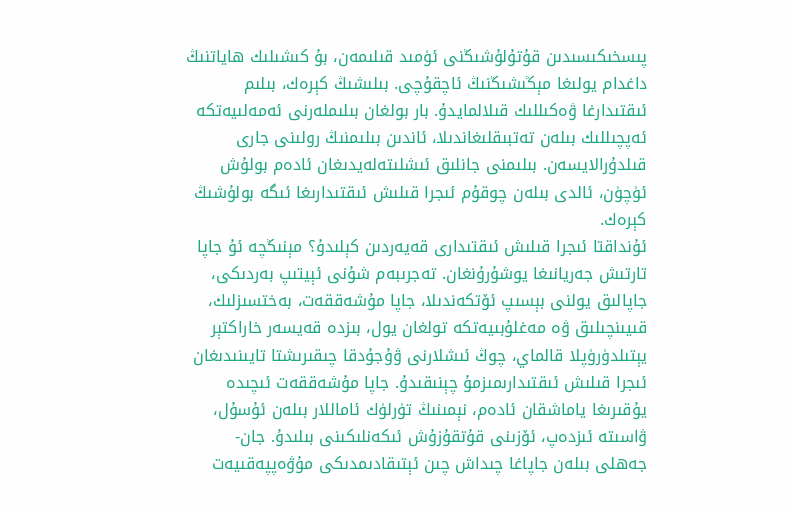پىسخىكىسىدىن قۇتۇلۇشىڭنى ئۈمىد قىلىمەن، بۇ كىشىلىك ھاياتنىڭ داغدام يولىغا مېڭىشىڭنىڭ ئاچقۇچى. بىلىشىڭ كېرەك، بىلىم ئىقتىدارغا ۋەكىللىك قىلالمايدۇ. بار بولغان بىلىملەرنى ئەمەلىيەتكە ئەپچىللىك بىلەن تەتبىقلىغاندىلا، ئاندىن بىلىمنىڭ رولىنى جارى قىلدۇرالايسەن. بىلىمنى جانلىق ئىشلىتەلەيدىغان ئادەم بولۇش ئۈچۈن، ئالدى بىلەن چوقۇم ئىجرا قىلىش ئىقتىدارىغا ئىگە بولۇشىڭ كېرەك.
ئۇنداقتا ئىجرا قىلىش ئىقتىدارى قەيەردىن كېلىدۇ؟ مېنىڭچە ئۇ جاپا تارتىش جەريانىغا يوشۇرۇنغان. تەجرىبەم شۇنى ئېيتىپ بەردىكى، جاپالىق يولنى بېسىپ ئۆتكەندىلا، جاپا مۇشەققەت، بەختسىزلىك، قىيىنچىلىق ۋە مەغلۇبىيەتكە تولغان يول، بىزدە قەيسەر خاراكتېر يېتىلدۈرۈپلا قالماي، چوڭ ئىشلارنى ۋۇجۇدقا چىقىرىشتا تايىنىدىغان ئىجرا قىلىش ئىقتىدارىمىزمۇ چېنىقىدۇ. جاپا مۇشەققەت ئىچىدە يۇقىرىغا ياماشقان ئادەم، نېمىنىڭ تۈرلۈك ئاماللار بىلەن ئۇسۇل، ۋاسىتە ئىزدەپ، ئۆزىنى قۇتقۇزۇش ئىكەنلىكىنى بىلىدۇ. جان-جەھلى بىلەن جاپاغا چىداش چىن ئېتىقادىمدىكى مۇۋەپپەقىيەت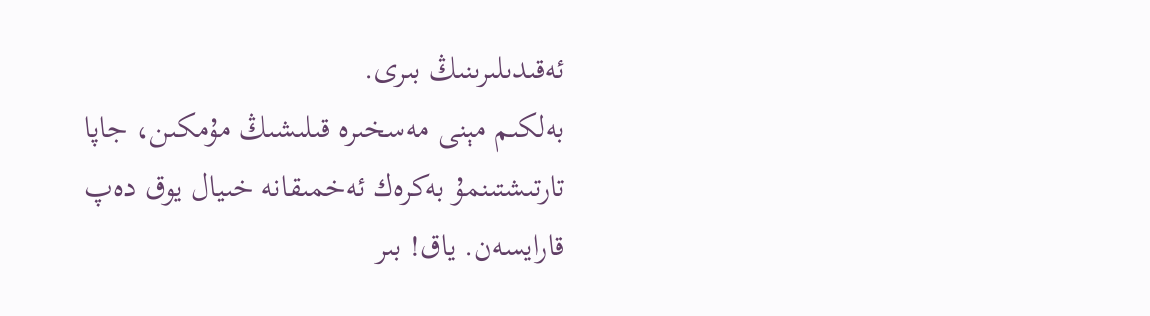ئەقىدىلىرىنىڭ بىرى.
بەلكىم مېنى مەسخىرە قىلىشىڭ مۇمكىن، جاپا تارتىشتىنمۇ بەكرەك ئەخمىقانە خىيال يوق دەپ قارايسەن. ياق! بىر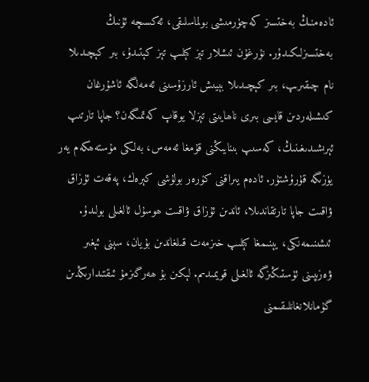ئادەمنىڭ بەختسىز كەچۈرمىشى بولماسلىقى، ئەكسىچە ئۇنىڭ بەختسىزلىكىدۇر. نۇرغۇن ئىشلار تېز كېلىپ تېز كېتىدۇ، بىر كېچىدىلا نام چىقىرىپ، بىر كېچىدىلا بېيىش ئارزۇسىنى ئەمەلگە ئاشۇرغان كىشىلەردىن قايسى بىرى ناھايىتى تېزلا يوقاپ كەتمىگەن؟ جاپا تارتىپ ئېرىشىدىغىنىڭ، كەسىپ بىنايىڭنى قۇمغا ئەمەس، بەلكى مۇستەھكەم يەر يۈزىگە قۇرۇشتۇر. ئادەم يىراقنى كۆرەر بولۇشى كېرەك، پەقەت ئۇزاق ۋاقىت جاپا تارتقاندىلا، ئاندىن ئۇزاق ۋاقىت ھوسۇل ئالغىلى بولىدۇ. ئىشىنىمەنكى، يېنىمغا كېلىپ خىزمەت قىلغاندىن بۇيان، سېنى ئېغىر ۋەزىپىنى ئۈستىڭىزگە ئالغىلى قويمىدىم. لېكىن بۇ ھەرگىزمۇ ئىقتىدارىڭدىن گۇمانلانغانلىقىمنى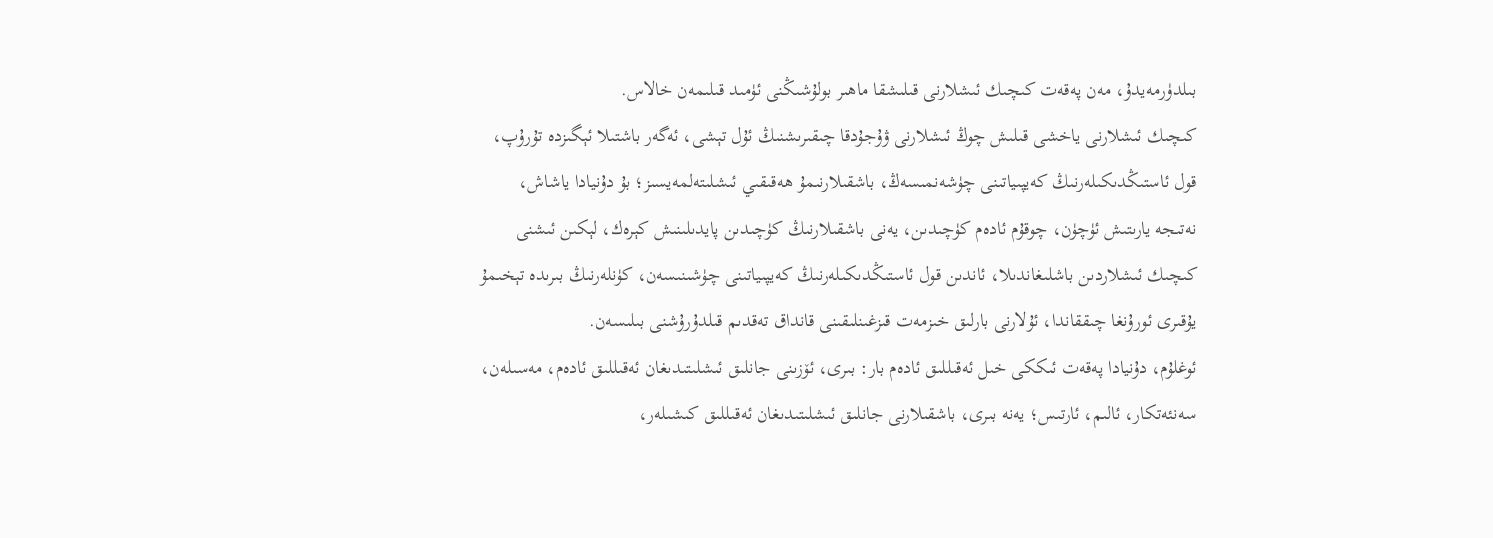بىلدۈرمەيدۇ، مەن پەقەت كىچىك ئىشلارنى قىلىشقا ماھىر بولۇشىڭنى ئۈمىد قىلىمەن خالاس.
كىچىك ئىشلارنى ياخشى قىلىش چوڭ ئىشلارنى ۋۇجۇدقا چىقىرىشنىڭ ئۇل تېشى، ئەگەر باشتىلا ئېگىزدە تۇرۇپ، قول ئاستىڭدىكىلەرنىڭ كەيپىياتىنى چۈشەنمىسەڭ، باشقىلارنىمۇ ھەقىقىي ئىشلىتەلمەيسىز؛ بۇ دۇنيادا ياشاش، نەتىجە يارىتىش ئۈچۈن، چوقۇم ئادەم كۈچىدىن، يەنى باشقىلارنىڭ كۈچىدىن پايدىلىنىش كېرەك، لېكىن ئىشنى كىچىك ئىشلاردىن باشلىغاندىلا، ئاندىن قول ئاستىڭدىكىلەرنىڭ كەيپىياتىنى چۈشىنىسەن، كۈنلەرنىڭ بىرىدە تېخىمۇ يۇقىرى ئورۇنغا چىققاندا، ئۇلارنى بارلىق خىزمەت قىزغىنلىقىنى قانداق تەقدىم قىلدۇرۇشنى بىلىسەن.
ئوغلۇم، دۇنيادا پەقەت ئىككى خىل ئەقىللىق ئادەم بار: بىرى، ئۆزىنى جانلىق ئىشلىتىدىغان ئەقىللىق ئادەم، مەسىلەن، سەنئەتكار، ئالىم، ئارتىس؛ يەنە بىرى، باشقىلارنى جانلىق ئىشلىتىدىغان ئەقىللىق كىشىلەر،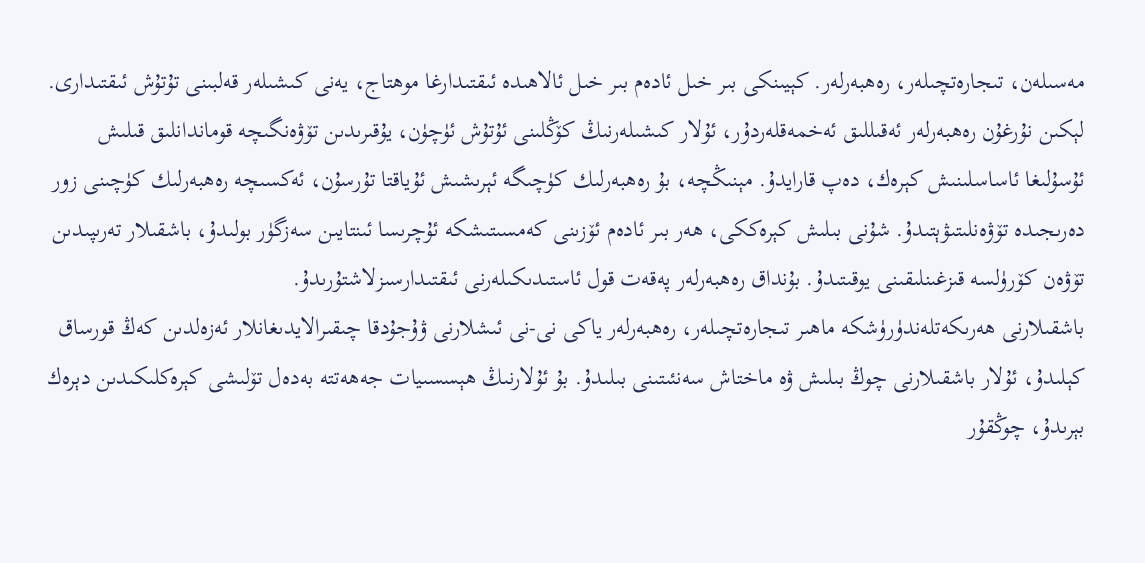مەسىلەن، تىجارەتچىلەر، رەھبەرلەر. كېيىنكى بىر خىل ئادەم بىر خىل ئالاھىدە ئىقتىدارغا موھتاج، يەنى كىشىلەر قەلبىنى تۇتۇش ئىقتىدارى. لېكىن نۇرغۇن رەھبەرلەر ئەقىللىق ئەخمەقلەردۇر، ئۇلار كىشىلەرنىڭ كۆڭلىنى ئۇتۇش ئۈچۈن، يۇقىرىدىن تۆۋەنگىچە قوماندانلىق قىلىش ئۇسۇلىغا ئاساسلىنىش كېرەك، دەپ قارايدۇ. مېنىڭچە، بۇ رەھبەرلىك كۈچىگە ئېرىشىش ئۇياقتا تۇرسۇن، ئەكسىچە رەھبەرلىك كۈچىنى زور دەرىجىدە تۆۋەنلىتىۋېتىدۇ. شۇنى بىلىش كېرەككى، ھەر بىر ئادەم ئۆزىنى كەمسىتىشكە ئۇچرىسا ئىنتايىن سەزگۈر بولىدۇ، باشقىلار تەرىپىدىن تۆۋەن كۆرۈلسە قىزغىنلىقىنى يوقىتىدۇ. بۇنداق رەھبەرلەر پەقەت قول ئاستىدىكىلەرنى ئىقتىدارسىزلاشتۇرىدۇ.
باشقىلارنى ھەرىكەتلەندۈرۈشكە ماھىر تىجارەتچىلەر، رەھبەرلەر ياكى نى-نى ئىشلارنى ۋۇجۇدقا چىقىرالايدىغانلار ئەزەلدىن كەڭ قورساق كېلىدۇ، ئۇلار باشقىلارنى چوڭ بىلىش ۋە ماختاش سەنئىتىنى بىلىدۇ. بۇ ئۇلارنىڭ ھېسسىيات جەھەتتە بەدەل تۆلىشى كېرەكلىكىدىن دېرەك بېرىدۇ، چوڭقۇر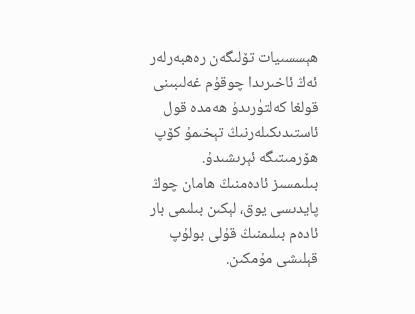ھېسسىيات تۆلىگەن رەھبەرلەر ئەڭ ئاخىرىدا چوقۇم غەلىبىنى قولغا كەلتۈرىدۇ ھەمدە قول ئاستىدىكىلەرنىڭ تېخىمۇ كۆپ ھۆرمىتىگە ئېرىشىدۇ.
بىلىمسىز ئادەمنىڭ ھامان چوڭ پايدىسى يوق، لېكىن بىلىمى بار ئادەم بىلىمنىڭ قۇلى بولۇپ قېلىشى مۇمكىن.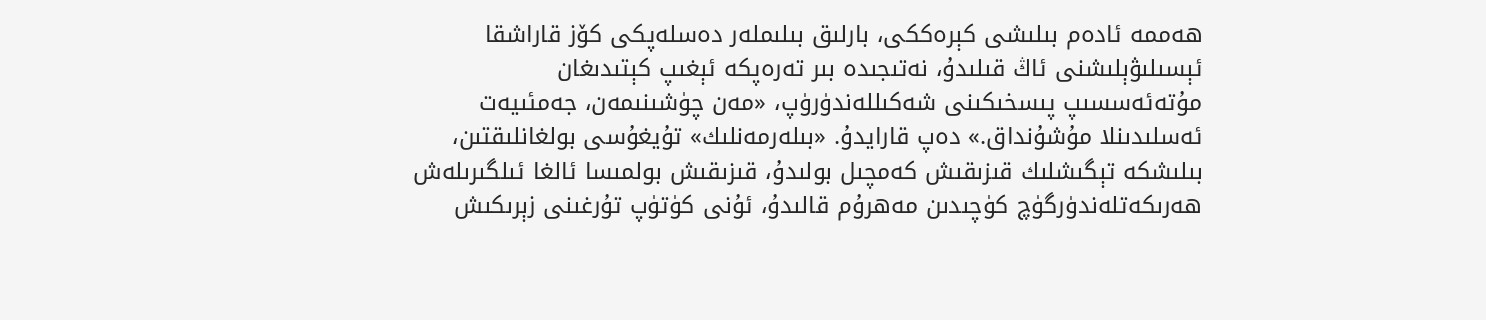ھەممە ئادەم بىلىشى كېرەككى، بارلىق بىلىملەر دەسلەپكى كۆز قاراشقا ئېسىلىۋېلىشنى ئاڭ قىلىدۇ، نەتىجىدە بىر تەرەپكە ئېغىپ كېتىدىغان مۇتەئەسسىپ پىسخىكىنى شەكىللەندۈرۈپ، «مەن چۈشىنىمەن، جەمئىيەت ئەسلىدىنلا مۇشۇنداق.» دەپ قارايدۇ. «بىلەرمەنلىك» تۇيغۇسى بولغانلىقتىن، بىلىشكە تېگىشلىك قىزىقىش كەمچىل بولىدۇ، قىزىقىش بولمىسا ئالغا ئىلگىرىلەش ھەرىكەتلەندۈرگۈچ كۈچىدىن مەھرۇم قالىدۇ، ئۇنى كۈتۈپ تۇرغىنى زېرىكىش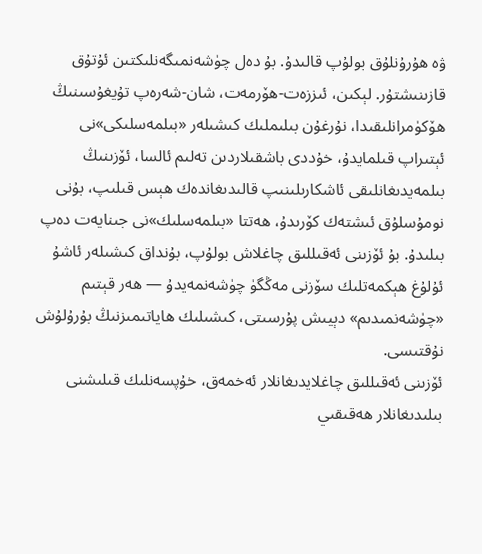ۋە ھۇرۇنلۇق بولۇپ قالىدۇ. بۇ دەل چۈشەنمىگەنلىكتىن ئۇتۇق قازىنىشتۇر. لېكىن، ئىززەت-ھۆرمەت، شان-شەرەپ تۇيغۇسىنىڭ ھۆكۈمرانلىقىدا، نۇرغۇن بىلىملىك كىشىلەر «بىلمەسلىكى»نى ئېتىراپ قىلمايدۇ، خۇددى باشقىلاردىن تەلىم ئالسا، ئۆزىنىڭ بىلمەيدىغانلىقى ئاشكارىلىنىپ قالىدىغاندەك ھېس قىلىپ، بۇنى نومۇسلۇق ئىشتەك كۆرىدۇ، ھەتتا «بىلمەسلىك»نى جىنايەت دەپ بىلىدۇ. بۇ ئۆزىنى ئەقىللىق چاغلاش بولۇپ، بۇنداق كىشىلەر ئاشۇ ئۇلۇغ ھېكمەتلىك سۆزنى مەڭگۈ چۈشەنمەيدۇ — ھەر قېتىم «چۈشەنمىدىم» دېيىش پۇرسىتى، كىشىلىك ھاياتىمىزنىڭ بۇرۇلۇش نۇقتىسى.
ئۆزىنى ئەقىللىق چاغلايدىغانلار ئەخمەق، خۇپسەنلىك قىلىشنى بىلىدىغانلار ھەقىقىي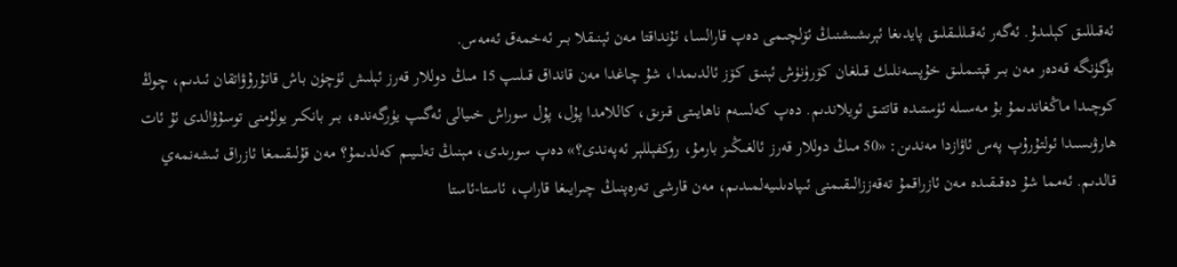ئەقىللىق كېلىدۇ. ئەگەر ئەقىللىقلىق پايدىغا ئېرىشىشنىڭ ئۆلچىمى دەپ قارالسا، ئۇنداقتا مەن ئېنىقلا بىر ئەخمەق ئەمەس.
بۈگۈنگە قەدەر مەن بىر قېتىملىق خۇپسەنلىك قىلغان كۆرۈنۈش ئېنىق كۆز ئالدىمدا، شۇ چاغدا مەن قانداق قىلىپ 15 مىڭ دوللار قەرز ئېلىش ئۈچۈن باش قاتۇرۇۋاتقان ئىدىم، چوڭ كوچىدا ماڭغاندىمۇ بۇ مەسىلە ئۈستىدە قاتتىق ئويلاندىم. دەپ كەلسەم ناھايىتى قىزىق، كاللامدا پۇل، پۇل سوراش خىيالى ئەگىپ يۈرگەندە، بىر بانكىر يولۇمنى توسۇۋالدى ئۇ ئات ھارۋىسىدا ئولتۇرۇپ پەس ئاۋازدا مەندىن: «50 مىڭ دوللار قەرز ئالغىڭىز بارمۇ، روكفېللېر ئەپەندى؟» دەپ سورىدى، مېنىڭ تەلىيىم كەلدىمۇ؟ مەن قۇلىقىمغا ئازراق ئىشەنمەي قالدىم. ئەمما شۇ دەقىقىدە مەن ئازراقمۇ تەقەززالىقىمنى ئىپادىلىيەلمىدىم، مەن قارشى تەرەپنىڭ چىرايىغا قاراپ، ئاستا-ئاستا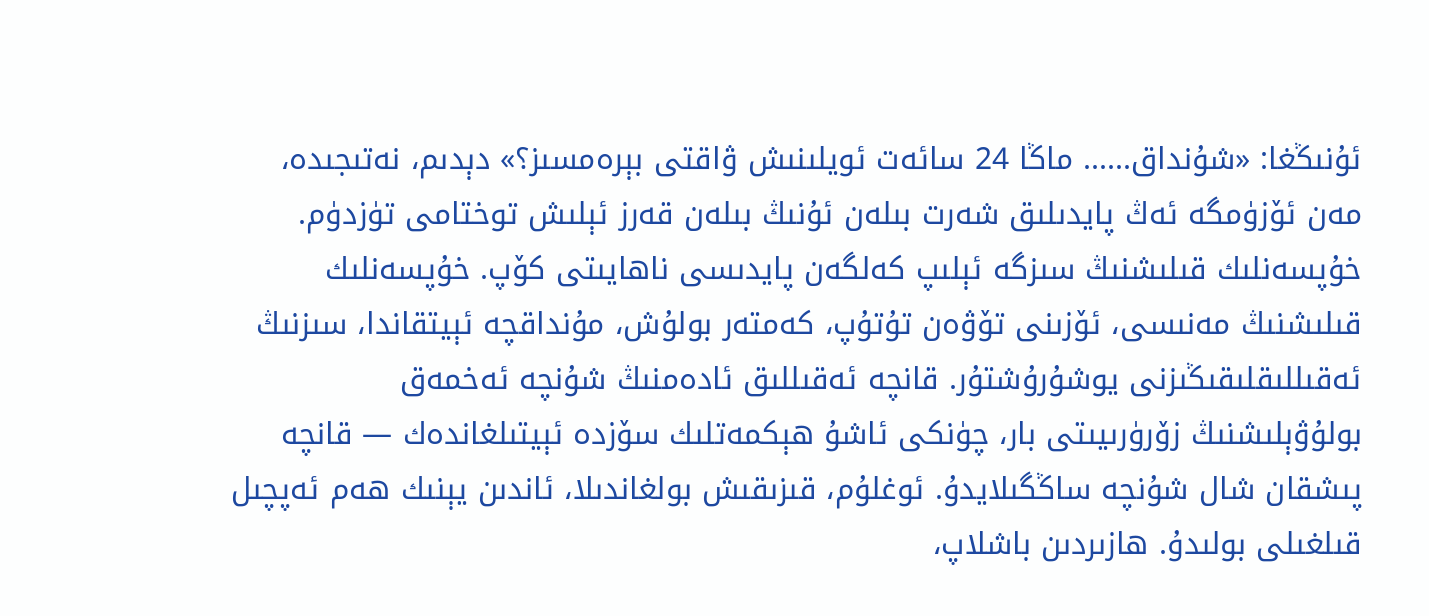ئۇنىڭغا: «شۇنداق...... ماڭا 24 سائەت ئويلىنىش ۋاقتى بېرەمسىز؟» دېدىم، نەتىجىدە، مەن ئۆزۈمگە ئەڭ پايدىلىق شەرت بىلەن ئۇنىڭ بىلەن قەرز ئېلىش توختامى تۈزدۈم.
خۇپسەنلىك قىلىشنىڭ سىزگە ئېلىپ كەلگەن پايدىسى ناھايىتى كۆپ. خۇپسەنلىك قىلىشنىڭ مەنىسى، ئۆزىنى تۆۋەن تۇتۇپ، كەمتەر بولۇش، مۇنداقچە ئېيتقاندا، سىزنىڭ ئەقىللىقلىقىڭىزنى يوشۇرۇشتۇر. قانچە ئەقىللىق ئادەمنىڭ شۇنچە ئەخمەق بولۇۋېلىشنىڭ زۆرۈرىيىتى بار، چۈنكى ئاشۇ ھېكمەتلىك سۆزدە ئېيتىلغاندەك — قانچە پىشقان شال شۇنچە ساڭگىلايدۇ. ئوغلۇم، قىزىقىش بولغاندىلا، ئاندىن يېنىك ھەم ئەپچىل قىلغىلى بولىدۇ. ھازىردىن باشلاپ،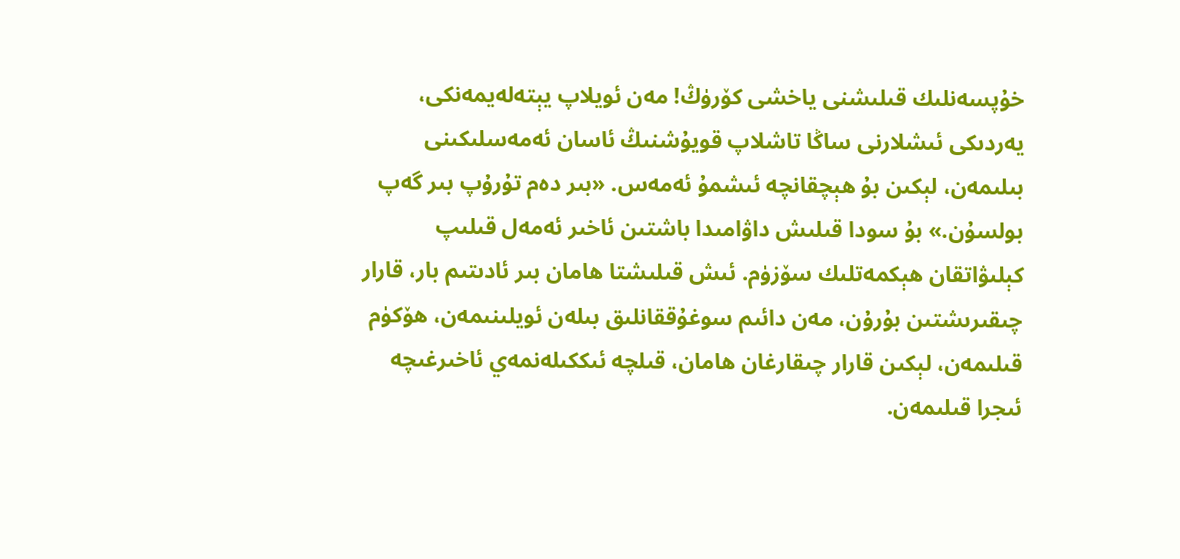خۇپسەنلىك قىلىشنى ياخشى كۆرۈڭ! مەن ئويلاپ يېتەلەيمەنكى، يەردىكى ئىشلارنى ساڭا تاشلاپ قويۇشنىڭ ئاسان ئەمەسلىكىنى بىلىمەن، لېكىن بۇ ھېچقانچە ئىشمۇ ئەمەس. «بىر دەم تۇرۇپ بىر گەپ بولسۇن.» بۇ سودا قىلىش داۋامىدا باشتىن ئاخىر ئەمەل قىلىپ كېلىۋاتقان ھېكمەتلىك سۆزۈم. ئىش قىلىشتا ھامان بىر ئادىتىم بار، قارار چىقىرىشتىن بۇرۇن، مەن دائىم سوغۇققانلىق بىلەن ئويلىنىمەن، ھۆكۈم قىلىمەن، لېكىن قارار چىقارغان ھامان، قىلچە ئىككىلەنمەي ئاخىرغىچە ئىجرا قىلىمەن.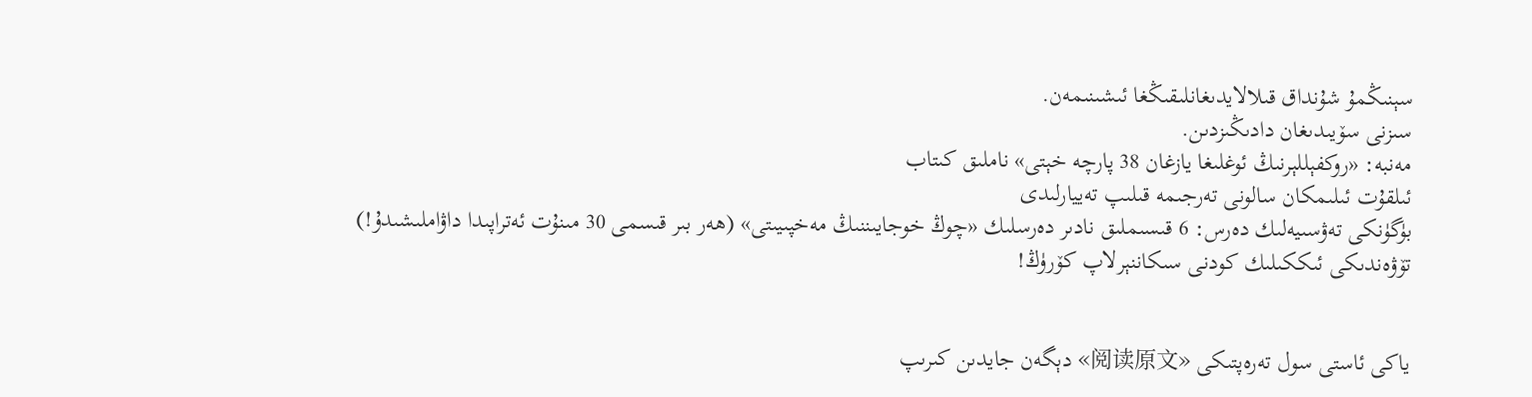سېنىڭمۇ شۇنداق قىلالايدىغانلىقىڭغا ئىشىنىمەن.
سىزنى سۆيىدىغان دادىڭىزدىن.
مەنبە: «روكفېللېرنىڭ ئوغلىغا يازغان 38 پارچە خېتى» ناملىق كىتاب
ئىلقۇت ئىلىمكان سالونى تەرجىمە قىلىپ تەييارلىدى
بۈگۈنكى تەۋسىيەلىك دەرس: 6 قىسىملىق نادىر دەرسلىك «چوڭ خوجايىننىڭ مەخپىيىتى» (ھەر بىر قىسمى 30 مىنۇت ئەتراپىدا داۋاملىشىدۇ!)
تۆۋەندىكى ئىككىلىك كودنى سىكاننېرلاپ كۆرۈڭ!


ياكى ئاستى سول تەرەپتىكى «阅读原文» دېگەن جايدىن كىرىپ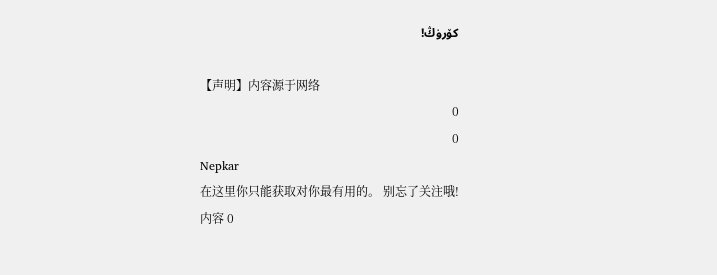كۆرۈڭ!

【声明】内容源于网络
0
0
Nepkar
在这里你只能获取对你最有用的。 别忘了关注哦!
内容 0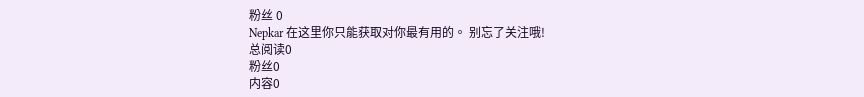粉丝 0
Nepkar 在这里你只能获取对你最有用的。 别忘了关注哦!
总阅读0
粉丝0
内容0